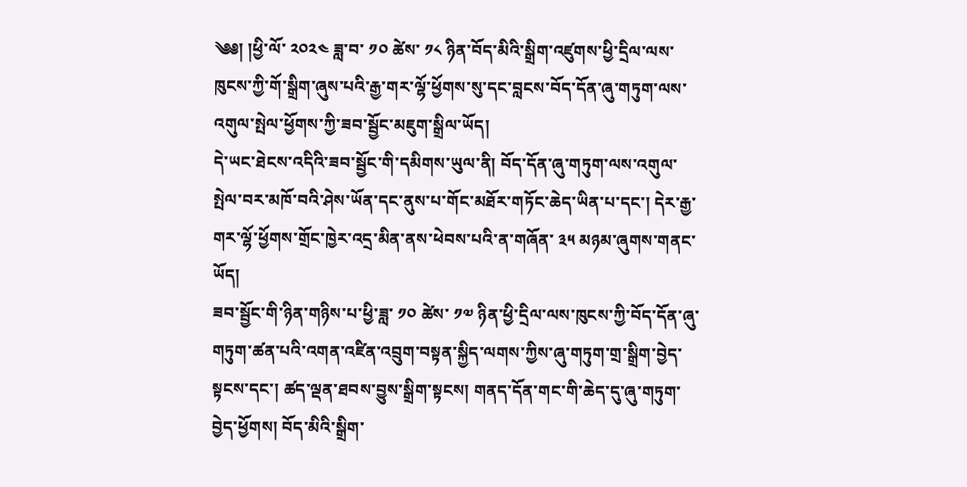༄༅། །ཕྱི་ལོ་ ༢༠༢༤ ཟླ་བ་ ༡༠ ཚེས་ ༡༨ ཉིན་བོད་མིའི་སྒྲིག་འཛུགས་ཕྱི་དྲིལ་ལས་ཁུངས་ཀྱི་གོ་སྒྲིག་ཞུས་པའི་རྒྱ་གར་ལྷོ་ཕྱོགས་སུ་དང་བླངས་བོད་དོན་ཞུ་གཏུག་ལས་འགུལ་སྤེལ་ཕྱོགས་ཀྱི་ཟབ་སྦྱོང་མཇུག་སྒྲིལ་ཡོད།
དེ་ཡང་ཐེངས་འདིའི་ཟབ་སྦྱོང་གི་དམིགས་ཡུལ་ནི། བོད་དོན་ཞུ་གཏུག་ལས་འགུལ་སྤེལ་བར་མཁོ་བའི་ཤེས་ཡོན་དང་ནུས་པ་གོང་མཐོར་གཏོང་ཆེད་ཡིན་པ་དང་། དེར་རྒྱ་གར་ལྷོ་ཕྱོགས་གྲོང་ཁྱེར་འདྲ་མིན་ནས་ཕེབས་པའི་ན་གཞོན་ ༣༥ མཉམ་ཞུགས་གནང་ཡོད།
ཟབ་སྦྱོང་གི་ཉིན་གཉིས་པ་ཕྱི་ཟླ་ ༡༠ ཚེས་ ༡༧ ཉིན་ཕྱི་དྲིལ་ལས་ཁུངས་ཀྱི་བོད་དོན་ཞུ་གཏུག་ཚན་པའི་འགན་འཛིན་འབྲུག་བསྟན་སྐྱིད་ལགས་ཀྱིས་ཞུ་གཏུག་གྲ་སྒྲིག་བྱེད་སྟངས་དང་། ཚད་ལྡན་ཐབས་བྱུས་སྒྲིག་སྟངས། གནད་དོན་གང་གི་ཆེད་དུ་ཞུ་གཏུག་བྱེད་ཕྱོགས། བོད་མིའི་སྒྲིག་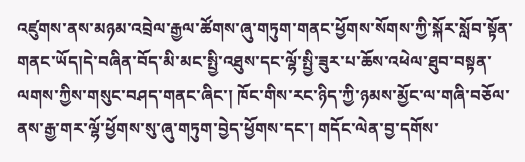འཛུགས་ནས་མཉམ་འབྲེལ་རྒྱལ་ཚོགས་ཞུ་གཏུག་གནང་ཕྱོགས་སོགས་ཀྱི་སྐོར་སློབ་སྟོན་གནང་ཡོད།དེ་བཞིན་བོད་མི་མང་སྤྱི་འཐུས་དང་ལྷོ་སྤྱི་ཟུར་པ་ཆོས་འཕེལ་ཐུབ་བསྟན་ལགས་ཀྱིས་གསུང་བཤད་གནང་ཞིང་། ཁོང་གིས་རང་ཉིད་ཀྱི་ཉམས་མྱོང་ལ་གཞི་བཅོལ་ནས་རྒྱ་གར་ལྷོ་ཕྱོགས་སུ་ཞུ་གཏུག་བྱེད་ཕྱོགས་དང་། གདོང་ལེན་བྱ་དགོས་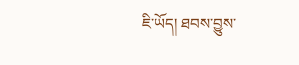ཇི་ཡོད། ཐབས་བྱུས་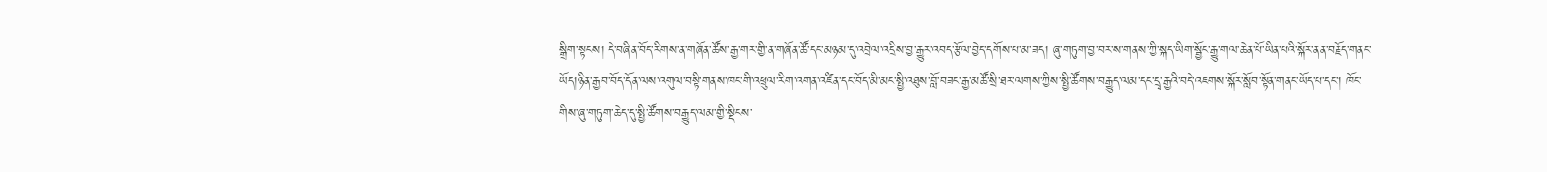སྒྲིག་སྟངས། དེ་བཞིན་བོད་རིགས་ན་གཞོན་ཚོས་རྒྱ་གར་གྱི་ན་གཞོན་ཚོ་དང་མཉམ་དུ་འབྲེལ་འདྲིས་བྱ་རྒྱུར་འབད་རྩོལ་བྱེད་དགོས་པ་མ་ཟད། ཞུ་གཏུག་བྱ་བར་ས་གནས་ཀྱི་སྐད་ཡིག་སྦྱོང་རྒྱུ་གལ་ཆེན་པོ་ཡིན་པའི་སྐོར་ནན་བརྗོད་གནང་ཡོད།ཉིན་རྒྱབ་བོད་དོན་ལས་འགུལ་བསྟི་གནས་ཁང་གི་འཕྲུལ་རིག་འགན་འཛིན་དང་བོད་མི་མང་སྤྱི་འཐུས་བློ་བཟང་རྒྱ་མཚོ་སྲི་ཐར་ལགས་ཀྱིས་སྤྱི་ཚོགས་བརྒྱུད་ལམ་དང་དྲྭ་རྒྱའི་བདེ་འཇགས་སྐོར་སློབ་སྟོན་གནང་ཡོད་པ་དང་། ཁོང་གིས་ཞུ་གཏུག་ཆེད་དུ་སྤྱི་ཚོགས་བརྒྱུད་ལམ་གྱི་སྡིངས་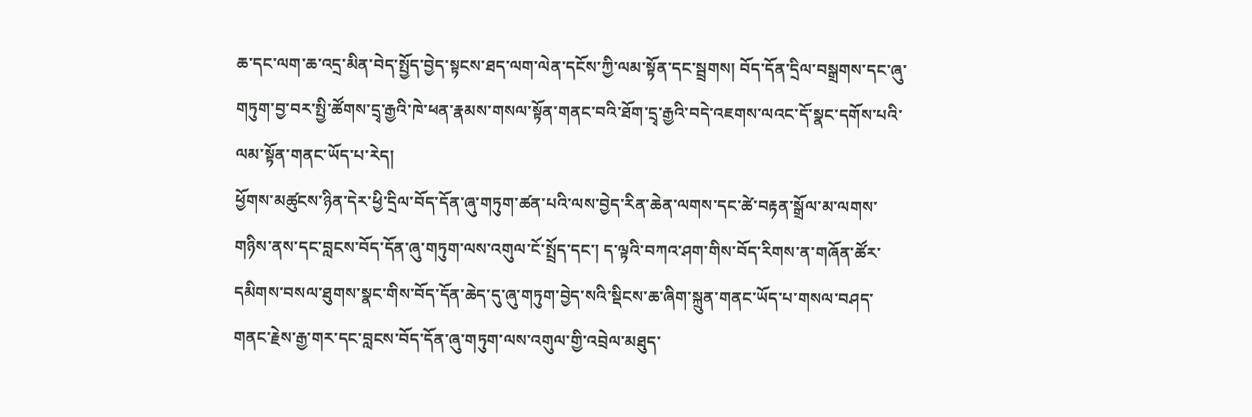ཆ་དང་ལག་ཆ་འདྲ་མིན་བེད་སྤྱོད་བྱེད་སྟངས་ཐད་ལག་ལེན་དངོས་ཀྱི་ལམ་སྟོན་དང་སྦྲགས། བོད་དོན་དྲིལ་བསྒྲགས་དང་ཞུ་གཏུག་བྱ་བར་སྤྱི་ཚོགས་དྲྭ་རྒྱའི་ཁེ་ཕན་རྣམས་གསལ་སྟོན་གནང་བའི་ཐོག་དྲྭ་རྒྱའི་བདེ་འཇགས་ལའང་དོ་སྣང་དགོས་པའི་ལམ་སྟོན་གནང་ཡོད་པ་རེད།
ཕྱོགས་མཚུངས་ཉིན་དེར་ཕྱི་དྲིལ་བོད་དོན་ཞུ་གཏུག་ཚན་པའི་ལས་བྱེད་རིན་ཆེན་ལགས་དང་ཚེ་བརྟན་སྒྲོལ་མ་ལགས་གཉིས་ནས་དང་བླངས་བོད་དོན་ཞུ་གཏུག་ལས་འགུལ་ངོ་སྤྲོད་དང་། ད་ལྟའི་བཀའ་ཤག་གིས་བོད་རིགས་ན་གཞོན་ཚོར་དམིགས་བསལ་ཐུགས་སྣང་གིས་བོད་དོན་ཆེད་དུ་ཞུ་གཏུག་བྱེད་སའི་སྡིངས་ཆ་ཞིག་སྐྲུན་གནང་ཡོད་པ་གསལ་བཤད་གནང་རྗེས་རྒྱ་གར་དང་བླངས་བོད་དོན་ཞུ་གཏུག་ལས་འགུལ་གྱི་འབྲེལ་མཐུད་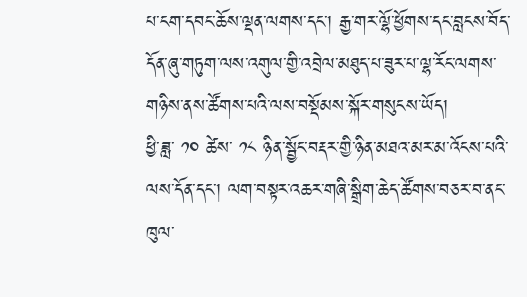པ་ངག་དབང་ཆོས་ལྡན་ལགས་དང་། རྒྱ་གར་ལྷོ་ཕྱོགས་དང་བླངས་བོད་དོན་ཞུ་གཏུག་ལས་འགུལ་གྱི་འབྲེལ་མཐུད་པ་ཟུར་པ་ལྷ་རོང་ལགས་གཉིས་ནས་ཚོགས་པའི་ལས་བསྡོམས་སྐོར་གསུངས་ཡོད།
ཕྱི་ཟླ་ ༡༠ ཚེས་ ༡༨ ཉིན་སྦྱོང་བརྡར་གྱི་ཉིན་མཐའ་མར་མ་འོངས་པའི་ལས་དོན་དང་། ལག་བསྟར་འཆར་གཞི་སྒྲིག་ཆེད་ཚོགས་བཅར་བ་ནང་ཁུལ་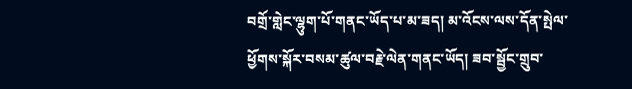བགྲོ་གླེང་ལྷུག་པོ་གནང་ཡོད་པ་མ་ཟད། མ་འོངས་ལས་དོན་སྤེལ་ཕྱོགས་སྐོར་བསམ་ཚུལ་བརྗེ་ལེན་གནང་ཡོད། ཟབ་སྦྱོང་གྲུབ་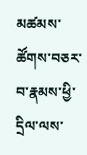མཚམས་ཚོགས་བཅར་བ་རྣམས་ཕྱི་དྲིལ་ལས་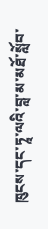ཁུངས་དང་ཏཱ་ལའི་བླ་མ་མཐོ་སློབ་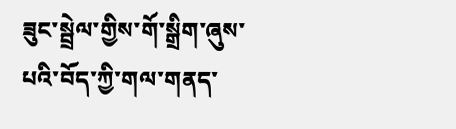ཟུང་སྦྲེལ་གྱིས་གོ་སྒྲིག་ཞུས་པའི་བོད་ཀྱི་གལ་གནད་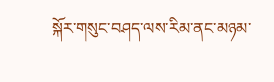སྐོར་གསུང་བཤད་ལས་རིམ་ནང་མཉམ་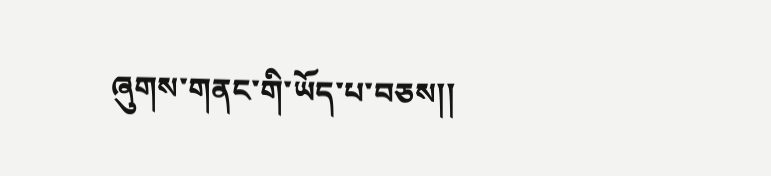ཞུགས་གནང་གི་ཡོད་པ་བཅས།།